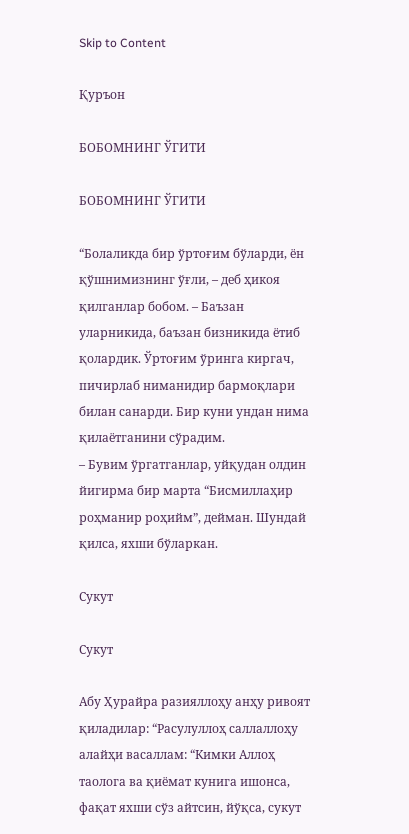Skip to Content

Қуръон

БОБОМНИНГ ЎГИТИ

БОБОМНИНГ ЎГИТИ

“Болаликда бир ўртоғим бўларди, ён қўшнимизнинг ўғли, – деб ҳикоя қилганлар бобом. – Баъзан уларникида, баъзан бизникида ётиб қолардик. Ўртоғим ўринга киргач, пичирлаб ниманидир бармоқлари билан санарди. Бир куни ундан нима қилаётганини сўрадим.
– Бувим ўргатганлар, уйқудан олдин йигирма бир марта “Бисмиллаҳир роҳманир роҳийм”, дейман. Шундай қилса, яхши бўларкан.

Сукут

Сукут

Абу Ҳурайра разияллоҳу анҳу ривоят қиладилар: “Расулуллоҳ саллаллоҳу алайҳи васаллам: “Кимки Аллоҳ таолога ва қиёмат кунига ишонса, фақат яхши сўз айтсин, йўқса, сукут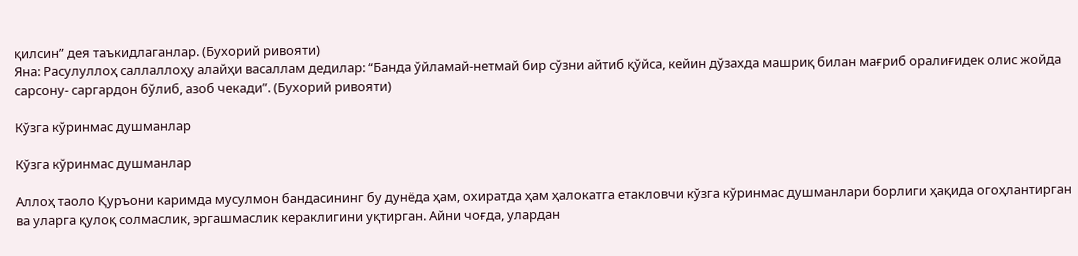қилсин” дея таъкидлаганлар. (Бухорий ривояти)
Яна: Расулуллоҳ саллаллоҳу алайҳи васаллам дедилар: “Банда ўйламай-нетмай бир сўзни айтиб қўйса, кейин дўзахда машриқ билан мағриб оралиғидек олис жойда сарсону- саргардон бўлиб, азоб чекади”. (Бухорий ривояти)

Кўзга кўринмас душманлар

Кўзга кўринмас душманлар

Аллоҳ таоло Қуръони каримда мусулмон бандасининг бу дунёда ҳам, охиратда ҳам ҳалокатга етакловчи кўзга кўринмас душманлари борлиги ҳақида огоҳлантирган ва уларга қулоқ солмаслик, эргашмаслик кераклигини уқтирган. Айни чоғда, улардан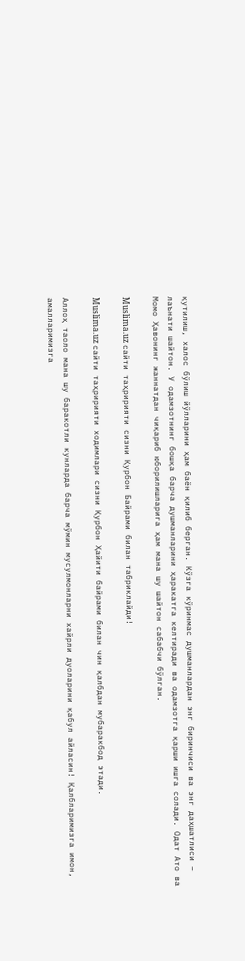қутилиш, халос бўлиш йўлларини ҳам баён қилиб берган. Кўзга кўринмас душманлардан энг биринчиси ва энг даҳшатлиси – лаънати шайтон. У одамзотнинг бошқа барча душманларини ҳаракатга келтиради ва одамзотга қарши ишга солади. Одат Ато ва Момо Ҳавонинг жаннатдан чиқариб юборилишларига ҳам мана шу шайтон сабабчи бўлган.

Muslima.uz сайти таҳририяти сизни Қурбон Байрами билан табриклайди!

Muslima.uz сайти таҳририяти ходимлари сизни Қурбон Ҳайити байрами билан чин қалбдан мубаракбод этади.

Аллоҳ таоло мана шу баракотли кунларда барча мўмин мусулмонларни хайрли дуоларини қабул айласин! Қалбларимизга имон, амалларимизга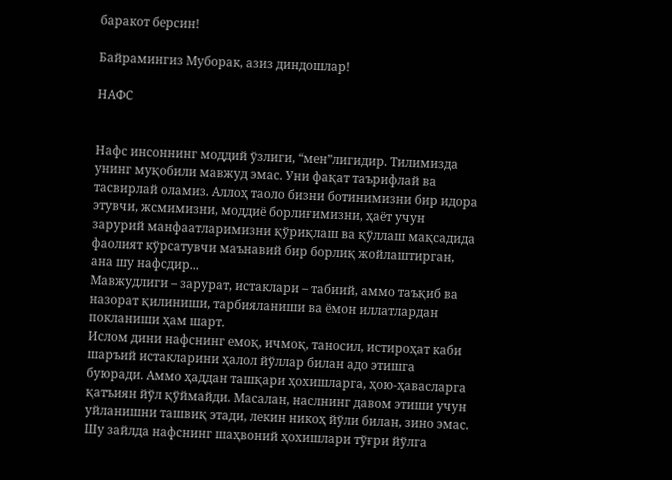баракот берсин!

Байрамингиз Муборак, азиз диндошлар!

НАФС


Нафс инсоннинг моддий ўзлиги, “мен”лигидир. Тилимизда унинг муқобили мавжуд эмас. Уни фақат таърифлай ва тасвирлай оламиз. Аллоҳ таоло бизни ботинимизни бир идора этувчи, жсмимизни, моддиё борлиғимизни, ҳаёт учун зарурий манфаатларимизни қўриқлаш ва қўллаш мақсадида фаолият кўрсатувчи маънавий бир борлиқ жойлаштирган, ана шу нафсдир...
Мавжудлиги – зарурат, истаклари – табиий, аммо таъқиб ва назорат қилиниши, тарбияланиши ва ёмон иллатлардан покланиши ҳам шарт.
Ислом дини нафснинг емоқ, ичмоқ, таносил, истироҳат каби шаръий истакларини ҳалол йўллар билан адо этишга буюради. Аммо ҳаддан ташқари ҳохишларга, ҳою-ҳавасларга қатъиян йўл қўймайди. Масалан, наслнинг давом этиши учун уйланишни ташвиқ этади, лекин никоҳ йўли билан, зино эмас. Шу зайлда нафснинг шаҳвоний ҳохишлари тўғри йўлга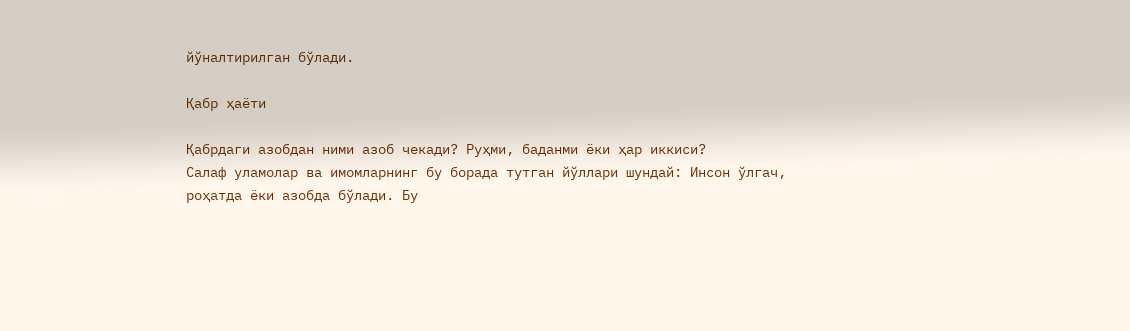йўналтирилган бўлади.

Қабр ҳаёти

Қабрдаги азобдан ними азоб чекади? Руҳми, баданми ёки ҳар иккиси?
Салаф уламолар ва имомларнинг бу борада тутган йўллари шундай: Инсон ўлгач, роҳатда ёки азобда бўлади. Бу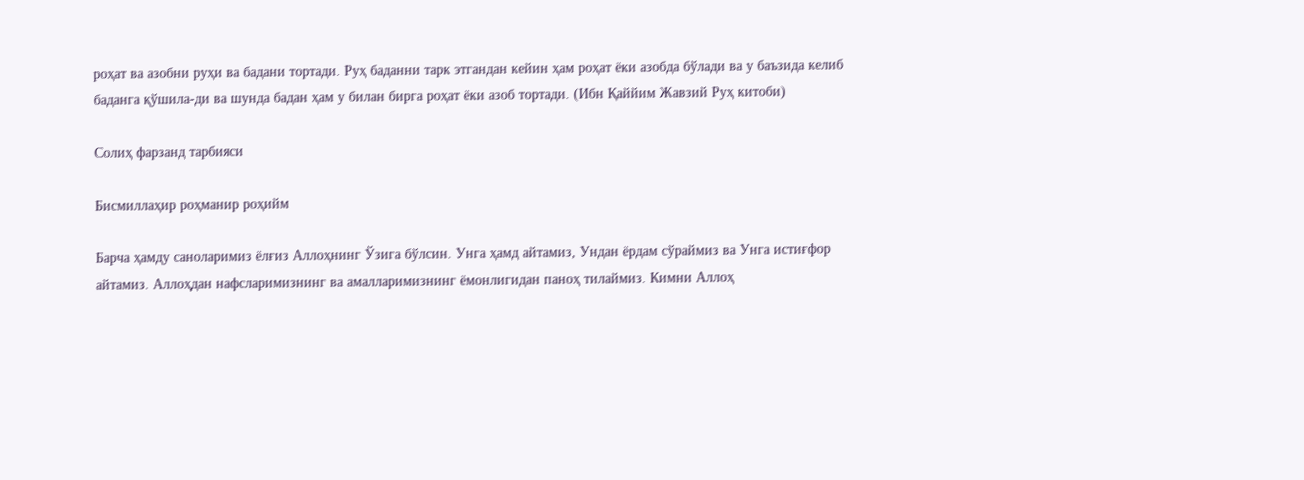роҳат ва азобни руҳи ва бадани тортади. Руҳ баданни тарк этгандан кейин ҳам роҳат ёки азобда бўлади ва у баъзида келиб баданга қўшила-ди ва шунда бадан ҳам у билан бирга роҳат ёки азоб тортади. (Ибн Қаййим Жавзий Руҳ китоби)

Солиҳ фарзанд тарбияси

Бисмиллаҳир роҳманир роҳийм

Барча ҳамду саноларимиз ёлғиз Аллоҳнинг Ўзига бўлсин. Унга ҳамд айтамиз, Ундан ёрдам сўраймиз ва Унга истиғфор айтамиз. Аллоҳдан нафсларимизнинг ва амалларимизнинг ёмонлигидан паноҳ тилаймиз. Кимни Аллоҳ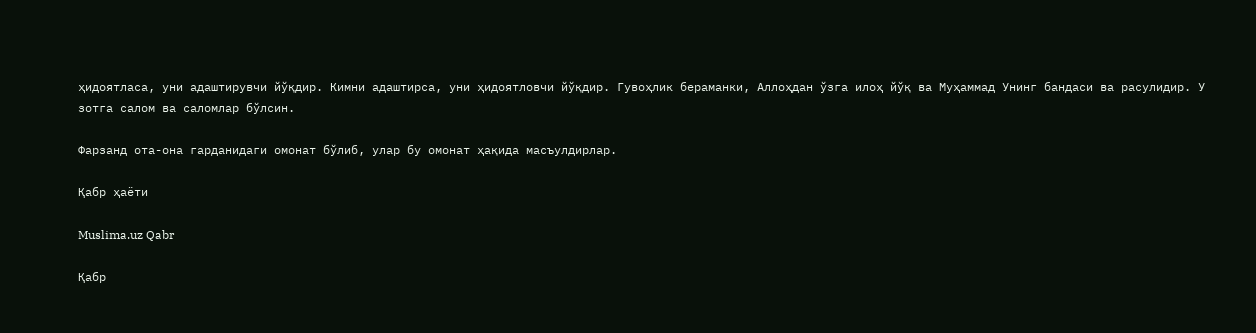ҳидоятласа, уни адаштирувчи йўқдир. Кимни адаштирса, уни ҳидоятловчи йўқдир. Гувоҳлик бераманки, Аллоҳдан ўзга илоҳ йўқ ва Муҳаммад Унинг бандаси ва расулидир. У зотга салом ва саломлар бўлсин.

Фарзанд ота-она гарданидаги омонат бўлиб, улар бу омонат ҳақида масъулдирлар.

Қабр ҳаёти

Muslima.uz Qabr

Қабр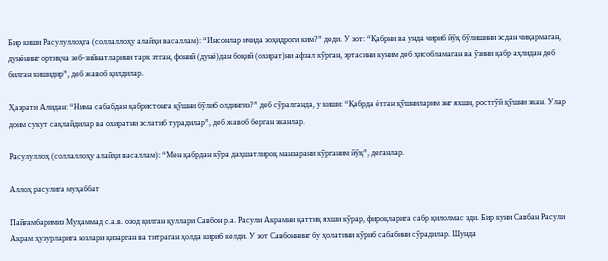Бир киши Расулуллоҳга (соллаллоҳу алайҳи васаллам): “Инсонлар ичида зоҳидроги ким?” деди. У зот: “Қабрни ва унда чириб йўқ бўлишини эсдан чиқармаган, дунёнинг ортиқча зеб-зийнатларини тарк этган, фоний (дунё)дан боқий (охират)ни афзал кўрган, эртасини куним деб ҳисобламаган ва ўзини қабр аҳлидан деб билган кишидир”, деб жавоб қилдилар.

Ҳазрати Алидан: “Нима сабабдан қабристонга қўшни бўлиб олдингиз?” деб сўралганда, у киши: “Қабрда ётган қўшниларим энг яхши, ростгўй қўшни экан. Улар доим сукут сақлайдилар ва охиратни эслатиб турадилар”, деб жавоб берган эканлар.

Расулуллоҳ (соллаллоҳу алайҳи васаллам): “Мен қабрдан кўра даҳшатлироқ манзарани кўрганим йўқ”, деганлар.

Аллоҳ расулига муҳаббат

Пайғамбаримиз Муҳаммад с.а.в. озод қилган қуллари Савбон р.а. Расули Акрамни қаттиқ яхши кўрар, фироқларига сабр қилолмас эди. Бир куни Савбан Расули Акрам ҳузурларига юзлари қизарган ва титраган ҳолда кириб келди. У зот Савбоннинг бу ҳолатини кўриб сабабини сўрадилар. Шунда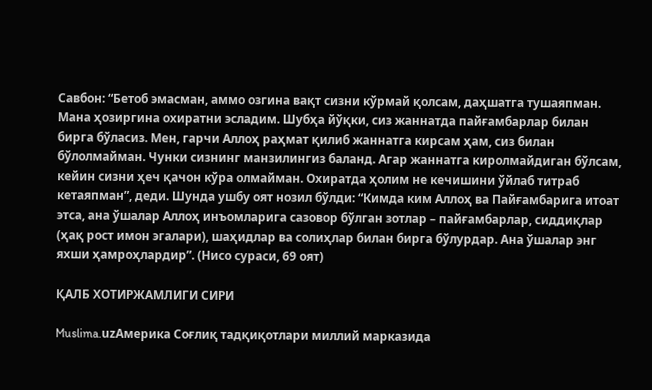Савбон: “Бетоб эмасман, аммо озгина вақт сизни кўрмай қолсам, даҳшатга тушаяпман. Мана ҳозиргина охиратни эсладим. Шубҳа йўқки, сиз жаннатда пайғамбарлар билан бирга бўласиз. Мен, гарчи Аллоҳ раҳмат қилиб жаннатга кирсам ҳам, сиз билан бўлолмайман. Чунки сизнинг манзилингиз баланд. Агар жаннатга киролмайдиган бўлсам, кейин сизни ҳеч қачон кўра олмайман. Охиратда ҳолим не кечишини ўйлаб титраб кетаяпман”, деди. Шунда ушбу оят нозил бўлди: “Кимда ким Аллоҳ ва Пайғамбарига итоат этса, ана ўшалар Аллоҳ инъомларига сазовор бўлган зотлар – пайғамбарлар, сиддиқлар (ҳақ рост имон эгалари), шаҳидлар ва солиҳлар билан бирга бўлурдар. Ана ўшалар энг яхши ҳамроҳлардир”. (Нисо сураси, 69 оят)

ҚАЛБ ХОТИРЖАМЛИГИ СИРИ

Muslima.uzАмерика Соғлиқ тадқиқотлари миллий марказида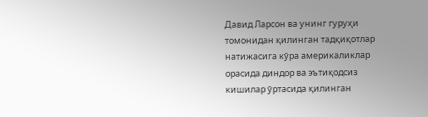Давид Ларсон ва унинг гуруҳи томонидан қилинган тадқиқотлар натижасига кўра америкаликлар орасида диндор ва эътиқодсиз кишилар ўртасида қилинган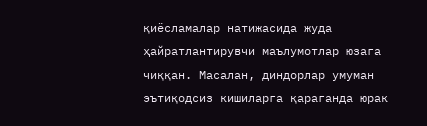қиёсламалар натижасида жуда ҳайратлантирувчи маълумотлар юзага чиққан. Масалан, диндорлар умуман эътиқодсиз кишиларга қараганда юрак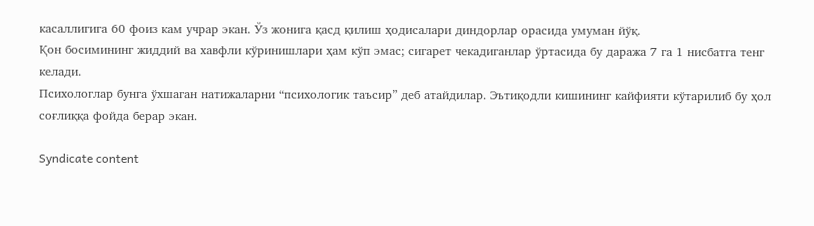касаллигига 60 фоиз кам учрар экан. Ўз жонига қасд қилиш ҳодисалари диндорлар орасида умуман йўқ.
Қон босимининг жиддий ва хавфли кўринишлари ҳам кўп эмас; сигарет чекадиганлар ўртасида бу даража 7 га 1 нисбатга тенг келади.
Психологлар бунга ўхшаган натижаларни “психологик таъсир” деб атайдилар. Эътиқодли кишининг кайфияти кўтарилиб бу ҳол соғлиққа фойда берар экан.

Syndicate content